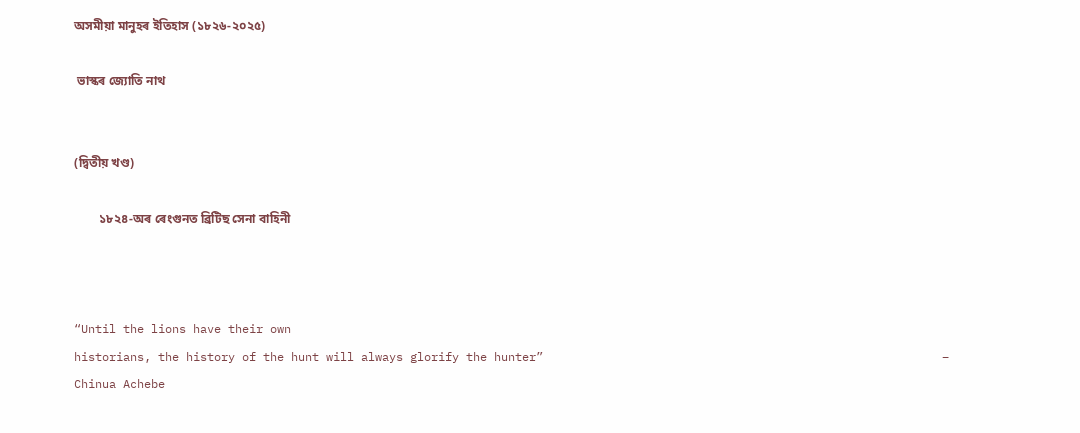অসমীয়া মানুহৰ ইতিহাস (১৮২৬-২০২৫)

 ভাস্কৰ জ্যোতি নাথ


(দ্বিতীয় খণ্ড)

        ১৮২৪-অৰ ৰেংগুনত ব্ৰিটিছ সেনা বাহিনী



“Until the lions have their own
historians, the history of the hunt will always glorify the hunter”                                                         –
Chinua Achebe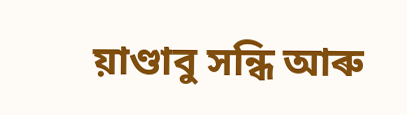য়াণ্ডাবু সন্ধি আৰু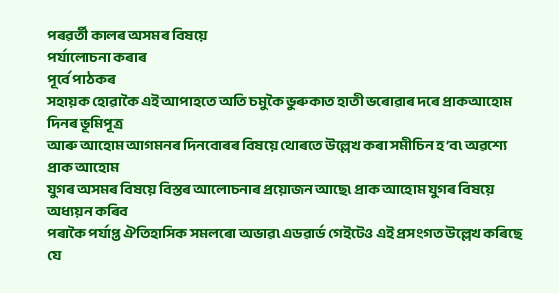পৰৱৰ্তী কালৰ অসমৰ বিষয়ে
পৰ্যালোচনা কৰাৰ
পূৰ্বে পাঠকৰ
সহায়ক হোৱাকৈ এই আপাহতে অতি চমুকৈ ভুৰুকাত হাতী ভৰোৱাৰ দৰে প্ৰাকআহোম দিনৰ ভূমিপূত্ৰ
আৰু আহোম আগমনৰ দিনবোৰৰ বিষয়ে থোৰতে উল্লেখ কৰা সমীচিন হ’ব৷ অৱশ্যে প্ৰাক আহোম
যুগৰ অসমৰ বিষয়ে বিস্তৰ আলোচনাৰ প্ৰয়োজন আছে৷ প্ৰাক আহোম যুগৰ বিষয়ে অধ্যয়ন কৰিব
পৰাকৈ পৰ্যাপ্ত ঐতিহাসিক সমলৰো অভাৱ৷ এডৱাৰ্ড গেইটেও এই প্ৰসংগত উল্লেখ কৰিছে যে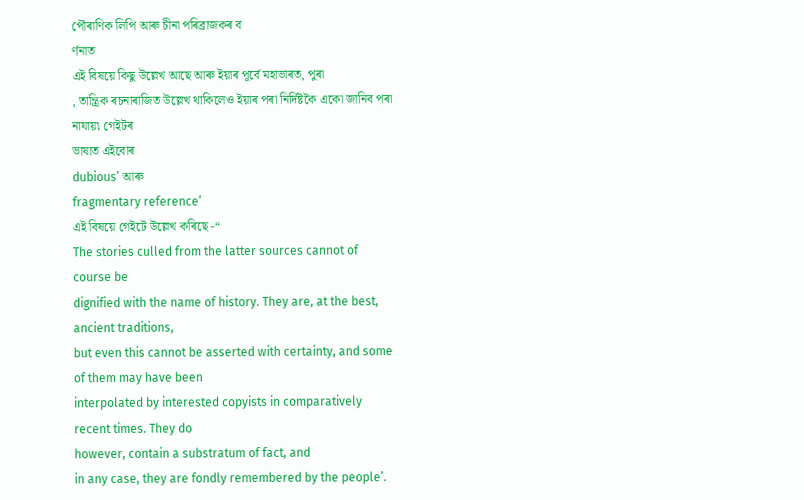পৌৰাণিক লিপি আৰু চীনা পৰিব্ৰাজকৰ ব
ৰ্ণনাত
এই বিষয়ে কিছু উল্লেখ আছে আৰু ইয়াৰ পূৰ্বে মহাভাৰত, পুৰা
, তান্ত্ৰিক ৰচনাৰাজিত উল্লেখ থাকিলেও ইয়াৰ পৰা নিৰ্দিষ্টকৈ একো জানিব পৰা নাযায়৷ গেইটৰ
ভাষাত এইবোৰ
dubious’ আৰু
fragmentary reference’
এই বিষয়ে গেইটে উল্লেখ কৰিছে -“
The stories culled from the latter sources cannot of course be
dignified with the name of history. They are, at the best, ancient traditions,
but even this cannot be asserted with certainty, and some of them may have been
interpolated by interested copyists in comparatively recent times. They do
however, contain a substratum of fact, and
in any case, they are fondly remembered by the people’.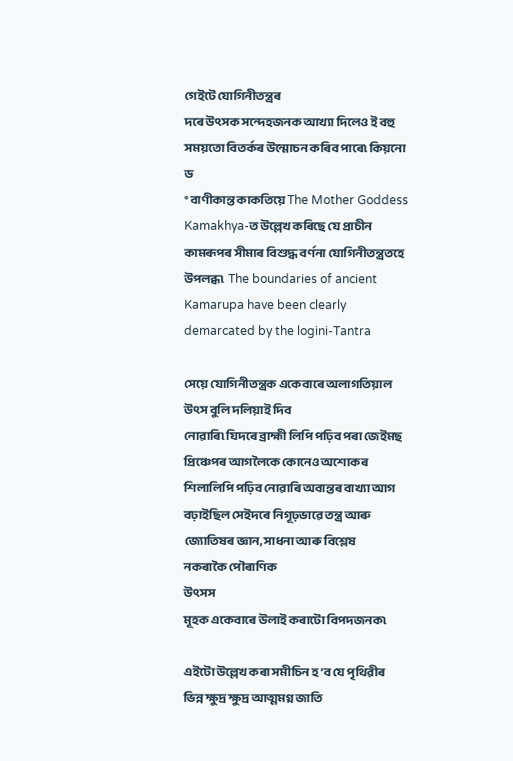গেইটে যোগিনীতন্ত্ৰৰ
দৰে উৎসক সন্দেহজনক আখ্যা দিলেও ই বহু সময়তো বিতৰ্কৰ উন্মোচন কৰিব পাৰে৷ কিয়নো ড
° বাণীকান্ত কাকতিয়ে The Mother Goddess Kamakhya-ত উল্লেখ কৰিছে যে প্ৰাচীন কামৰূপৰ সীমাৰ বিশুদ্ধ বৰ্ণনা যোগিনীতন্ত্ৰতহে উপলব্ধ৷  The boundaries of ancient
Kamarupa have been clearly demarcated by the logini-Tantra

সেয়ে যোগিনীতন্ত্ৰক একেবাৰে অলাগতিয়াল উৎস বুলি দলিয়াই দিব
নোৱাৰি৷ যিদৰে ব্ৰাহ্মী লিপি পঢ়িব পৰা জেইমছ প্ৰিঞ্চেপৰ আগলৈকে কোনেও অশোকৰ
শিলালিপি পঢ়িব নোৱাৰি অবান্তৰ বাখ্যা আগ বঢ়াইছিল সেইদৰে নিগূঢ়ভাৱে তন্ত্ৰ আৰু
জ্যোতিষৰ জ্ঞান, সাধনা আৰু বিশ্লেষ
নকৰাকৈ পৌৰাণিক
উৎসস
মূহক একেবাৰে উলাই কৰাটো বিপদজনক৷

এইটো উল্লেখ কৰা সমীচিন হ’ব যে পৃথিৱীৰ
ভিন্ন ক্ষুদ্ৰ ক্ষুদ্ৰ আত্মমগ্ন জাতি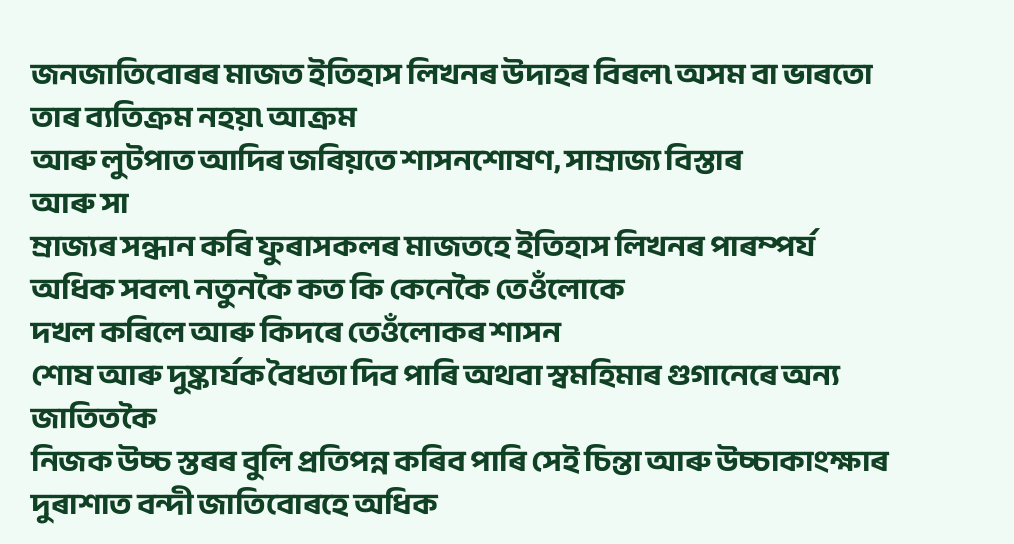জনজাতিবোৰৰ মাজত ইতিহাস লিখনৰ উদাহৰ বিৰল৷ অসম বা ভাৰতো
তাৰ ব্যতিক্ৰম নহয়৷ আক্ৰম
আৰু লুটপাত আদিৰ জৰিয়তে শাসনশোষণ, সাম্ৰাজ্য বিস্তাৰ
আৰু সা
ম্ৰাজ্যৰ সন্ধান কৰি ফুৰাসকলৰ মাজতহে ইতিহাস লিখনৰ পাৰম্পৰ্য অধিক সবল৷ নতুনকৈ কত কি কেনেকৈ তেওঁলোকে
দখল কৰিলে আৰু কিদৰে তেওঁলোকৰ শাসন
শোষ আৰু দুষ্কাৰ্যক বৈধতা দিব পাৰি অথবা স্বমহিমাৰ গুগানেৰে অন্য জাতিতকৈ
নিজক উচ্চ স্তৰৰ বুলি প্ৰতিপন্ন কৰিব পাৰি সেই চিন্তা আৰু উচ্চাকাংক্ষাৰ দুৰাশাত বন্দী জাতিবোৰহে অধিক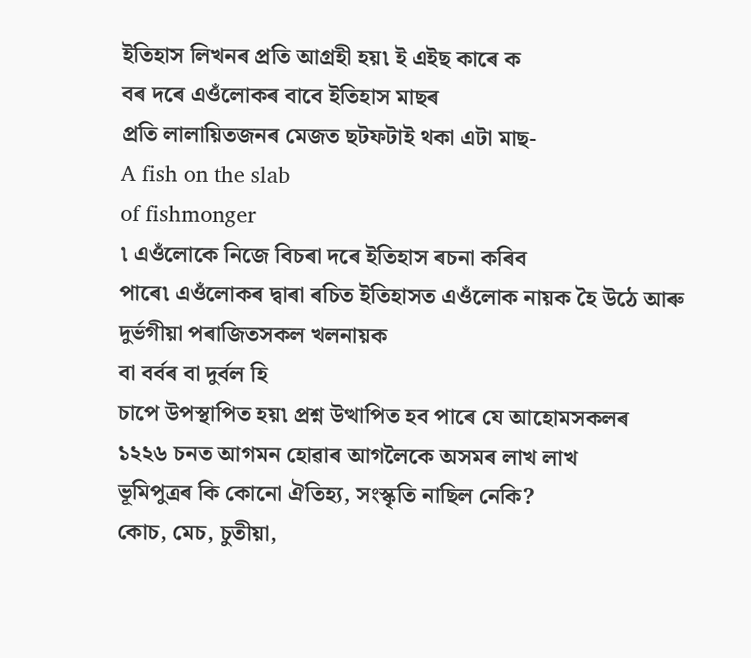ইতিহাস লিখনৰ প্ৰতি আগ্ৰহী হয়৷ ই এইছ কাৰে ক
বৰ দৰে এওঁলোকৰ বাবে ইতিহাস মাছৰ
প্ৰতি লালায়িতজনৰ মেজত ছটফটাই থকা এটা মাছ-
A fish on the slab
of fishmonger
৷ এওঁলোকে নিজে বিচৰা দৰে ইতিহাস ৰচনা কৰিব
পাৰে৷ এওঁলোকৰ দ্বাৰা ৰচিত ইতিহাসত এওঁলোক নায়ক হৈ উঠে আৰু দুৰ্ভগীয়া পৰাজিতসকল খলনায়ক
বা বৰ্বৰ বা দুৰ্বল হি
চাপে উপস্থাপিত হয়৷ প্ৰশ্ন উত্থাপিত হব পাৰে যে আহোমসকলৰ
১২২৬ চনত আগমন হোৱাৰ আগলৈকে অসমৰ লাখ লাখ
ভূমিপুত্ৰৰ কি কোনো ঐতিহ্য, সংস্কৃতি নাছিল নেকি?
কোচ, মেচ, চুতীয়া,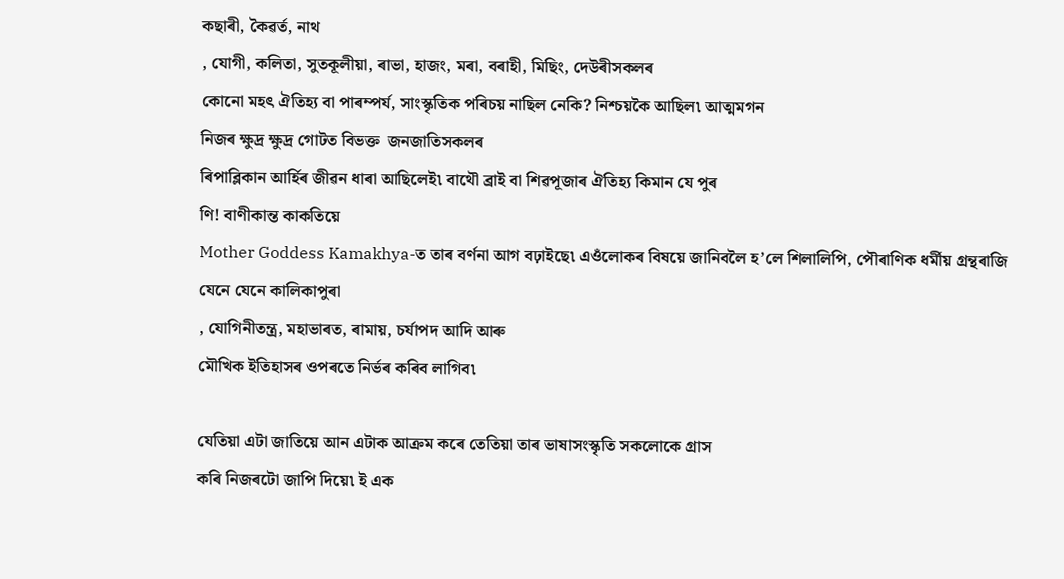কছাৰী, কৈৱৰ্ত, নাথ
, যোগী, কলিতা, সুতকূলীয়া, ৰাভা, হাজং, মৰা, বৰাহী, মিছিং, দেউৰীসকলৰ
কোনো মহৎ ঐতিহ্য বা পাৰম্পৰ্য, সাংস্কৃতিক পৰিচয় নাছিল নেকি? নিশ্চয়কৈ আছিল৷ আত্মমগন
নিজৰ ক্ষুদ্ৰ ক্ষুদ্ৰ গোটত বিভক্ত  জনজাতিসকলৰ
ৰিপাব্লিকান আৰ্হিৰ জীৱন ধাৰা আছিলেই৷ বাথৌ ব্ৰাই বা শিৱপূজাৰ ঐতিহ্য কিমান যে পুৰ
ণি! বাণীকান্ত কাকতিয়ে
Mother Goddess Kamakhya-ত তাৰ বৰ্ণনা আগ বঢ়াইছে৷ এওঁলোকৰ বিষয়ে জানিবলৈ হ’লে শিলালিপি, পৌৰাণিক ধৰ্মীয় গ্ৰন্থৰাজি
যেনে যেনে কালিকাপুৰা
, যোগিনীতন্ত্ৰ, মহাভাৰত, ৰামায়, চৰ্যাপদ আদি আৰু
মৌখিক ইতিহাসৰ ওপৰতে নিৰ্ভৰ কৰিব লাগিব৷

যেতিয়া এটা জাতিয়ে আন এটাক আক্ৰম কৰে তেতিয়া তাৰ ভাষাসংস্কৃতি সকলোকে গ্ৰাস
কৰি নিজৰটো জাপি দিয়ে৷ ই এক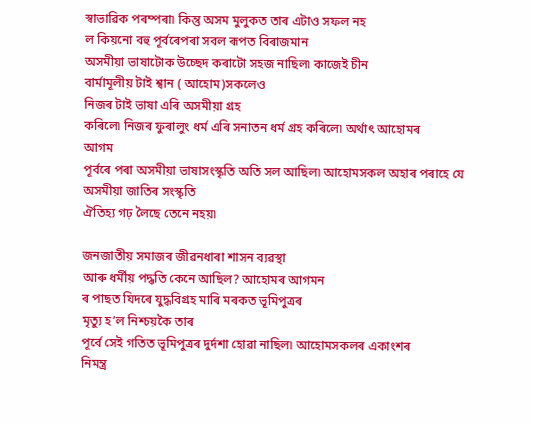স্বাভাৱিক পৰম্পৰা৷ কিন্তু অসম মুলুকত তাৰ এটাও সফল নহ
ল কিয়নো বহু পূৰ্বৰেপৰা সবল ৰূপত বিৰাজমান
অসমীয়া ভাষাটোক উচ্ছেদ কৰাটো সহজ নাছিল৷ কাজেই চীন
বাৰ্মামূলীয় টাই শ্বান ( আহোম)সকলেও
নিজৰ টাই ভাষা এৰি অসমীয়া গ্ৰহ
কৰিলে৷ নিজৰ ফুৰালুং ধৰ্ম এৰি সনাতন ধৰ্ম গ্ৰহ কৰিলে৷ অৰ্থাৎ আহোমৰ
আগম
পূৰ্বৰে পৰা অসমীয়া ভাষাসংস্কৃতি অতি সল আছিল৷ আহোমসকল অহাৰ পৰাহে যে অসমীয়া জাতিৰ সংস্কৃতি
ঐতিহ্য গঢ় লৈছে তেনে নহয়৷

জনজাতীয় সমাজৰ জীৱনধাৰা শাসন ব্যৱস্থা
আৰু ধৰ্মীয় পদ্ধতি কেনে আছিল? আহোমৰ আগমন
ৰ পাছত যিদৰে যুদ্ধবিগ্ৰহ মাৰি মৰকত ভূমিপুত্ৰৰ
মৃত্যু হ’ল নিশ্চয়কৈ তাৰ
পূৰ্বে সেই গতিত ভূমিপুত্ৰৰ দুৰ্দশা হোৱা নাছিল৷ আহোমসকলৰ একাংশৰ
নিমন্ত্ৰ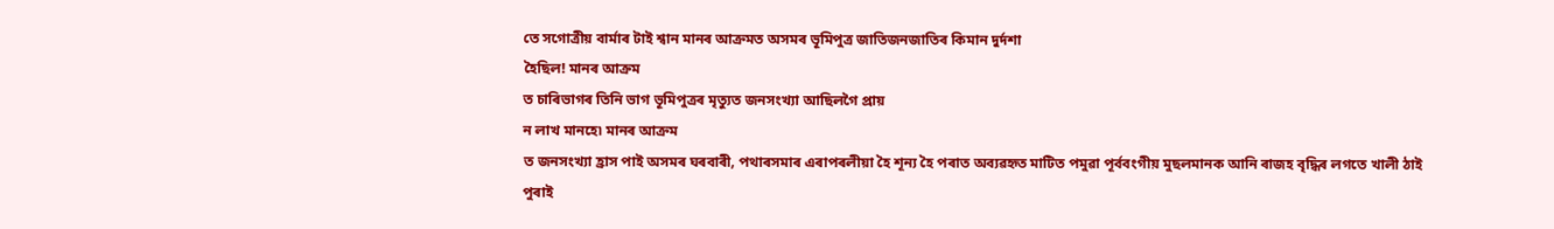তে সগোত্ৰীয় বাৰ্মাৰ টাই শ্বান মানৰ আক্ৰমত অসমৰ ভূমিপুত্ৰ জাতিজনজাতিৰ কিমান দুৰ্দশা
হৈছিল! মানৰ আক্ৰম
ত চাৰিভাগৰ তিনি ভাগ ভূমিপুত্ৰৰ মৃত্যুত জনসংখ্যা আছিলগৈ প্ৰায়
ন লাখ মানহে৷ মানৰ আক্ৰম
ত জনসংখ্যা হ্ৰাস পাই অসমৰ ঘৰবাৰী, পথাৰসমাৰ এৰাপৰলীয়া হৈ শূন্য হৈ পৰাত অব্যৱহৃত মাটিত পমুৱা পূৰ্ববংগীয় মুছলমানক আনি ৰাজহ বৃদ্ধিৰ লগতে খালী ঠাই
পুৰাই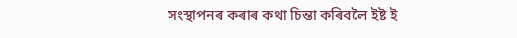সংস্থাপনৰ কৰাৰ কথা চিন্তা কৰিবলৈ ইষ্ট ই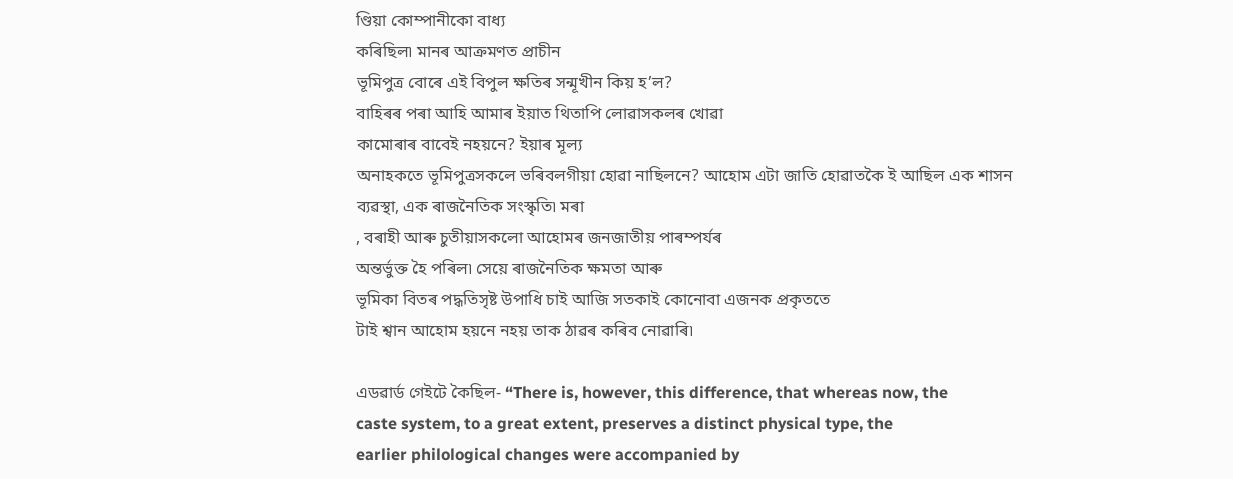ণ্ডিয়া কোম্পানীকো বাধ্য
কৰিছিল৷ মানৰ আক্ৰমণত প্ৰাচীন
ভূমিপুত্ৰ বোৰে এই বিপুল ক্ষতিৰ সন্মূখীন কিয় হ’ল?
বাহিৰৰ পৰা আহি আমাৰ ইয়াত থিতাপি লোৱাসকলৰ খোৱা
কামোৰাৰ বাবেই নহয়নে? ইয়াৰ মূল্য
অনাহকতে ভূমিপুত্ৰসকলে ভৰিবলগীয়া হোৱা নাছিলনে? আহোম এটা জাতি হোৱাতকৈ ই আছিল এক শাসন
ব্যৱস্থা, এক ৰাজনৈতিক সংস্কৃতি৷ মৰা
, বৰাহী আৰু চুতীয়াসকলো আহোমৰ জনজাতীয় পাৰম্পৰ্যৰ
অন্তৰ্ভুক্ত হৈ পৰিল৷ সেয়ে ৰাজনৈতিক ক্ষমতা আৰু
ভূমিকা বিতৰ পদ্ধতিসৃষ্ট উপাধি চাই আজি সতকাই কোনোবা এজনক প্ৰকৃততে
টাই শ্বান আহোম হয়নে নহয় তাক ঠাৱৰ কৰিব নোৱাৰি৷

এডৱাৰ্ড গেইটে কৈছিল- “There is, however, this difference, that whereas now, the
caste system, to a great extent, preserves a distinct physical type, the
earlier philological changes were accompanied by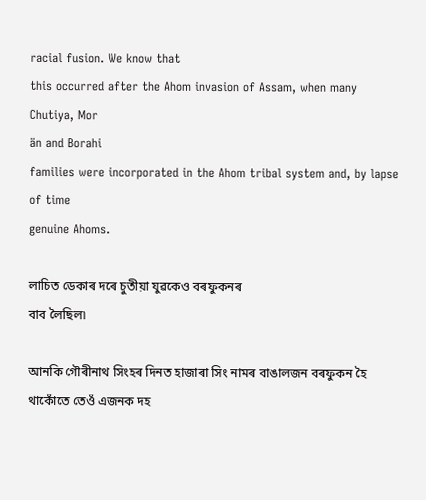racial fusion. We know that
this occurred after the Ahom invasion of Assam, when many Chutiya, Mor
än and Borahi
families were incorporated in the Ahom tribal system and, by lapse of time
genuine Ahoms.

লাচিত ডেকাৰ দৰে চুতীয়া যুৱকেও বৰফুকনৰ
বাব লৈছিল৷

আনকি গৌৰীনাথ সিংহৰ দিনত হাজাৰা সিং নামৰ বাঙালজন বৰফুকন হৈ থাকোঁতে তেওঁ এজনক দহ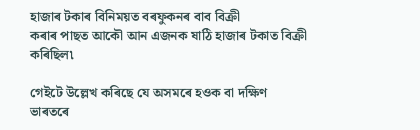হাজাৰ টকাৰ বিনিময়ত বৰফুকনৰ বাব বিক্ৰী
কৰাৰ পাছত আকৌ আন এজনক ষাঠি হাজাৰ টকাত বিক্ৰী কৰিছিল৷

গেইটে উল্লেখ কৰিছে যে অসমৰে হওক বা দক্ষিণ
ভাৰতৰে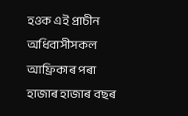হওক এই প্ৰাচীন অধিবাসীসকল আফ্ৰিকাৰ পৰা হাজাৰ হাজাৰ বছৰ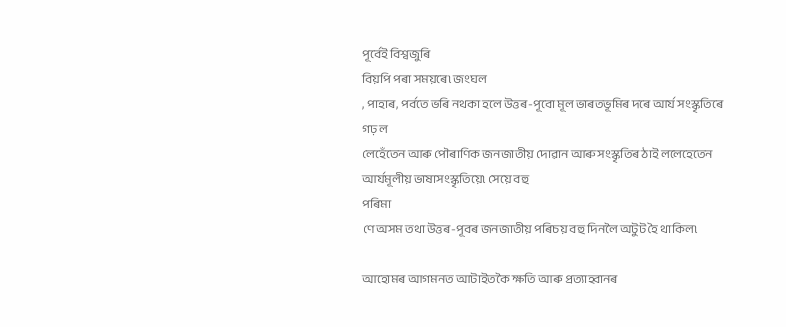পূৰ্বেই বিশ্বজুৰি
বিয়পি পৰা সময়ৰে৷ জংঘল
, পাহাৰ, পৰ্বতে ভৰি নথকা হলে উত্তৰ-পূবো মূল ভাৰতভূমিৰ দৰে আৰ্য সংস্কৃতিৰে
গঢ় ল
লেহেঁতেন আৰু পৌৰাণিক জনজাতীয় দোৱান আৰু সংস্কৃতিৰ ঠাই ললেহেতেন আৰ্যমূলীয় ভাষাসংস্কৃতিয়ে৷ সেয়ে বহু
পৰিমা
ণে অসম তথা উত্তৰ-পূবৰ জনজাতীয় পৰিচয় বহু দিনলৈ অটুট হৈ থাকিল৷

আহোমৰ আগমনত আটাইতকৈ ক্ষতি আৰু প্ৰত্যাহ্বানৰ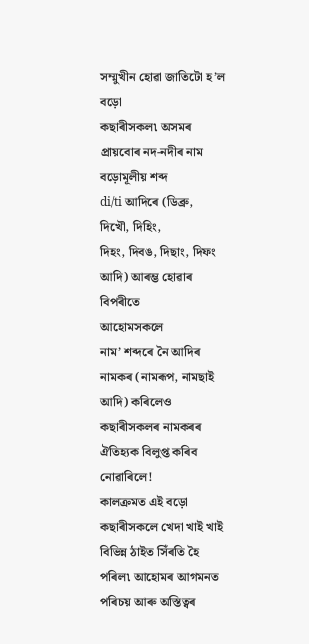সম্মুখীন হোৱা জাতিটো হ’ল বড়ো
কছাৰীসকল৷ অসমৰ প্ৰায়বোৰ নদ-নদীৰ নাম বড়োমূলীয় শব্দ
di/ti আদিৰে (ডিব্ৰু,
দিখৌ, দিহিং,
দিহং, দিবঙ, দিছাং, দিফং আদি) আৰম্ভ হোৱাৰ বিপৰীতে
আহোমসকলে
নাম’ শব্দৰে নৈ আদিৰ নামকৰ (নামৰূপ, নামছাই আদি) কৰিলেও কছাৰীসকলৰ নামকৰৰ ঐতিহ্যক বিলুপ্ত কৰিব
নোৱাৰিলে!
কালক্ৰমত এই বড়ো কছাৰীসকলে খেদা খাই খাই বিভিন্ন ঠাইত সিঁৰতি হৈ পৰিল৷ আহোমৰ আগমনত
পৰিচয় আৰু অস্তিত্বৰ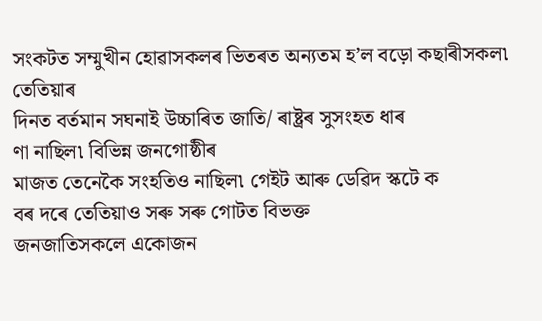সংকটত সম্মুখীন হোৱাসকলৰ ভিতৰত অন্যতম হ’ল বড়ো কছাৰীসকল৷ তেতিয়াৰ
দিনত বৰ্তমান সঘনাই উচ্চাৰিত জাতি/ ৰাষ্ট্ৰৰ সুসংহত ধাৰ
ণা নাছিল৷ বিভিন্ন জনগোষ্ঠীৰ
মাজত তেনেকৈ সংহতিও নাছিল৷ গেইট আৰু ডেৱিদ স্কটে ক
বৰ দৰে তেতিয়াও সৰু সৰু গোটত বিভক্ত
জনজাতিসকলে একোজন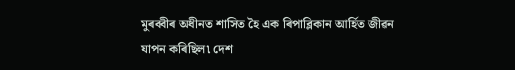মুৰব্বীৰ অধীনত শাসিত হৈ এক ৰিপাব্লিকান আৰ্হিত জীৱন
যাপন কৰিছিল৷ দেশ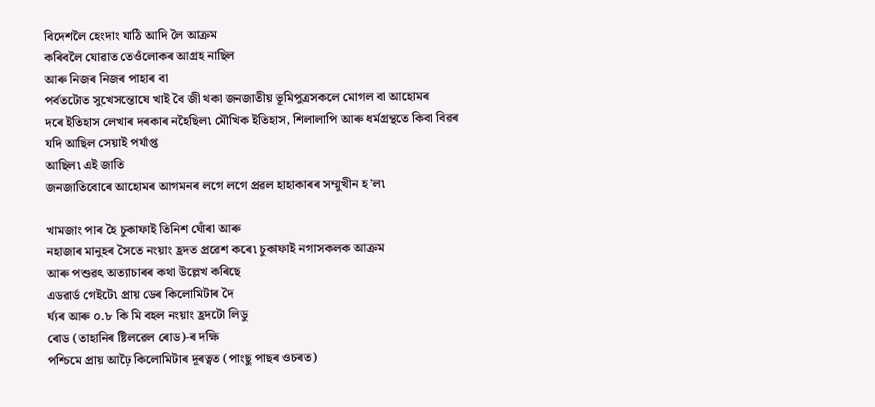বিদেশলৈ হেংদাং যাঠি আদি লৈ আক্ৰম
কৰিবলৈ যোৱাত তেওঁলোকৰ আগ্ৰহ নাছিল
আৰু নিজৰ নিজৰ পাহাৰ বা
পৰ্বতটোত সুখেসন্তোষে খাই বৈ জী থকা জনজাতীয় ভূমিপুত্ৰসকলে মোগল বা আহোমৰ
দৰে ইতিহাস লেখাৰ দৰকাৰ নহৈছিল৷ মৌখিক ইতিহাস, শিলালাপি আৰু ধৰ্মগ্ৰন্থতে কিবা বিৱৰ
যদি আছিল সেয়াই পৰ্যাপ্ত
আছিল৷ এই জাতি
জনজাতিবোৰে আহোমৰ আগমনৰ লগে লগে প্ৰৱল হাহাকাৰৰ সম্মুখীন হ’ল৷

খামজাং পাৰ হৈ চুকাফাই তিনিশ ঘোঁৰা আৰু
নহাজাৰ মানুহৰ সৈতে নংয়াং হ্ৰদত প্ৰৱেশ কৰে৷ চুকাফাই নগাসকলক আক্ৰম
আৰু পশুৱৎ অত্যাচাৰৰ কথা উল্লেখ কৰিছে
এডৱাৰ্ড গেইটে৷ প্ৰায় ডেৰ কিলোমিটাৰ দৈ
ৰ্ঘ্যৰ আৰু ০.৮ কি মি বহল নংয়াং হ্ৰদটো লিডু
ৰোড (তাহানিৰ ষ্টিলৱেল ৰোড)-ৰ দক্ষি
পশ্চিমে প্ৰায় আঢ়ৈ কিলোমিটাৰ দূৰত্বত (পাংছু পাছৰ ওচৰত)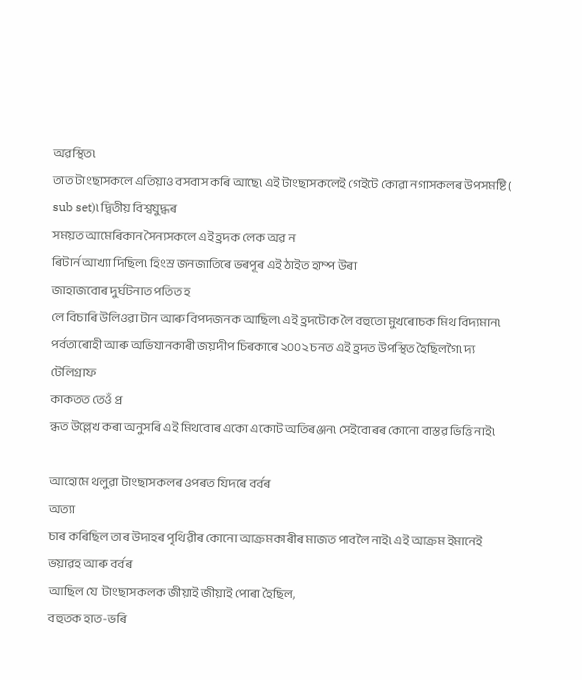অৱস্থিত৷
তাত টাংছাসকলে এতিয়াও বসবাস কৰি আছে৷ এই টাংছাসকলেই গেইটে কোৱা নগাসকলৰ উপসমষ্টি (
sub set)৷ দ্বিতীয় বিশ্বযুদ্ধৰ
সময়ত আমেৰিকান সৈন্যসকলে এই হ্ৰদক লেক অৱ ন
ৰিটাৰ্ন আখ্যা দিছিল৷ হিংস্ৰ জনজাতিৰে ভৰপূৰ এই ঠাইত হাম্প উৰা
জাহাজবোৰ দুৰ্ঘটনাত পতিত হ
লে বিচাৰি উলিওৱা টান আৰু বিপদজনক আছিল৷ এই হ্ৰদটোক লৈ বহুতো মুখৰোচক মিথ বিদ্যমান৷
পৰ্বতাৰোহী আৰু অভিযানকাৰী জয়দীপ চিৰকাৰে ২০০২ চনত এই হ্ৰদত উপস্থিত হৈছিলগৈ৷ দ্য টেলিগ্ৰাফ
কাকতত তেওঁ প্ৰ
ন্ধত উল্লেখ কৰা অনুসৰি এই মিথবোৰ একো একোট অতিৰঞ্জন৷ সেইবোৰৰ কোনো বাস্তৱ ভিত্তি নাই৷

আহোমে থলুৱা টাংছাসকলৰ ওপৰত যিদৰে বৰ্বৰ
অত্যা
চাৰ কৰিছিল তাৰ উদাহৰ পৃথিৱীৰ কোনো আক্ৰমকাৰীৰ মাজত পাবলৈ নাই৷ এই আক্ৰম ইমানেই ভয়াৱহ আৰু বৰ্বৰ
আছিল যে  টাংছাসকলক জীয়াই জীয়াই পোৰা হৈছিল,
বহুতক হাত-ভৰি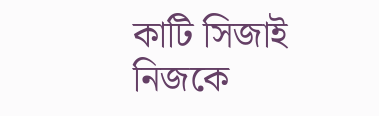কাটি সিজাই নিজকে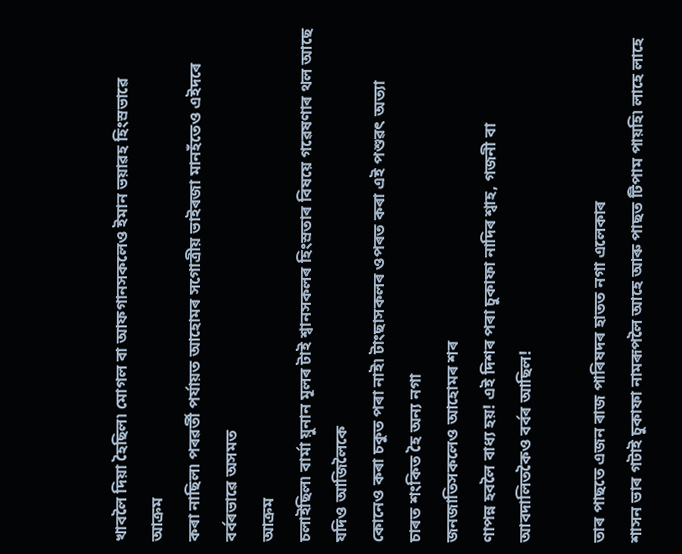খাবলৈ দিয়া হৈছিল৷ মোগল বা আফগানসকলেও ইমান ভয়াৱহ হিংস্ৰভাৱে
আক্ৰম
কৰা নাছিল৷ পৰৱৰ্তী পৰ্যায়ত আহোমৰ সগোত্ৰীয় ভাইৰজা মানহঁতেও এইদৰে বৰ্বৰভাৱে অসমত
আক্ৰম
চলাইছিল৷ বাৰ্মা য়ুনান মূলৰ টাই শ্বানসকলৰ হিংস্ৰতাৰ বিষয়ে গৱেষণাৰ থল আছে যদিও আজিলৈকে
কোনেও কৰা চকুত পৰা নাই৷ টাংছাসকলৰ ওপৰত কৰা এই পশুৱৎ অত্যা
চাৰত শংকিত হৈ অন্য নগা
জনজাতিসকলেও আহোমৰ শৰ
ণাপন্ন হবলৈ বাধ্য হয়! এই দিশৰ পৰা চুকাফা নাদিৰ শ্বাহ, গজনী বা
আবদালিতকৈও বৰ্বৰ আছিল!

তাৰ পাছতে এজন ৰাজ পাৰিষদৰ হাতত নগা এলেকাৰ
শাসন ভাৰ গটাই চুকাফা নামৰূপলৈ আহে আৰু পাছত টিপাম পায়হি৷ লাহে লাহে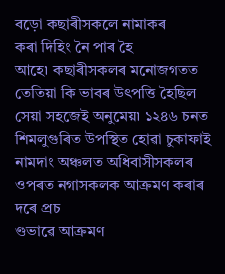বড়ো কছাৰীসকলে নামাকৰ
কৰা দিহিং নৈ পাৰ হৈ
আহে৷ কছাৰীসকলৰ মনোজগতত তেতিয়া কি ভাবৰ উৎপত্তি হৈছিল সেয়া সহজেই অনুমেয়৷ ১২৪৬ চনত
শিমলুগুৰিত উপস্থিত হোৱা চুকাফাই নামদাং অঞ্চলত অধিবাসীসকলৰ ওপৰত নগাসকলক আক্ৰমণ কৰাৰ দৰে প্ৰচ
ণ্ডভাৱে আক্ৰমণ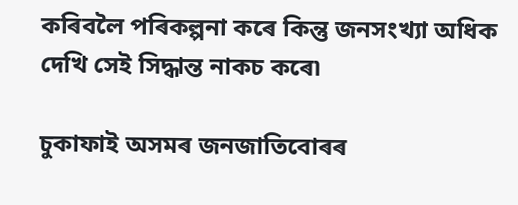কৰিবলৈ পৰিকল্পনা কৰে কিন্তু জনসংখ্যা অধিক
দেখি সেই সিদ্ধান্ত নাকচ কৰে৷

চুকাফাই অসমৰ জনজাতিবোৰৰ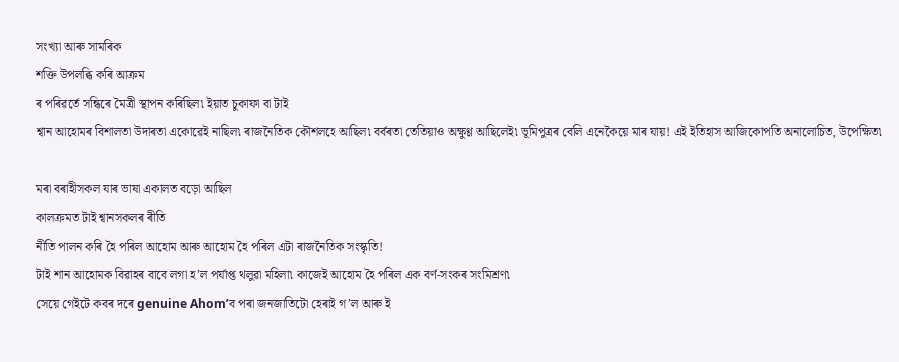সংখ্যা আৰু সামৰিক
শক্তি উপলব্ধি কৰি আক্ৰম
ৰ পৰিৱৰ্তে সন্ধিৰে মৈত্ৰী স্থাপন কৰিছিল৷ ইয়াত চুকাফা বা টাই
শ্বান আহোমৰ বিশালতা উদাৰতা একোৱেই নাছিল৷ ৰাজনৈতিক কৌশলহে আছিল৷ বৰ্বৰতা তেতিয়াও অক্ষুণ্ণ আছিলেই৷ ভূমিপুত্ৰৰ বেলি এনেকৈয়ে মাৰ যায়! এই ইতিহাস আজিকোপতি অনালোচিত, উপেক্ষিত৷

মৰা বৰাহীসকল যাৰ ভাষা একালত বড়ো আছিল
কালক্ৰমত টাই শ্বানসকলৰ ৰীতি
নীতি পালন কৰি হৈ পৰিল আহোম আৰু আহোম হৈ পৰিল এটা ৰাজনৈতিক সংস্কৃতি!
টাই শান আহোমক বিৱাহৰ বাবে লগা হ’ল পৰ্যাপ্ত থলুৱা মহিলা৷ কাজেই আহোম হৈ পৰিল এক বৰ্ণ-সংকৰ সংমিশ্ৰণ৷
সেয়ে গেইটে কবৰ দৰে genuine Ahom’ব পৰা জনজাতিটো হেৰাই গ’ল আৰু ই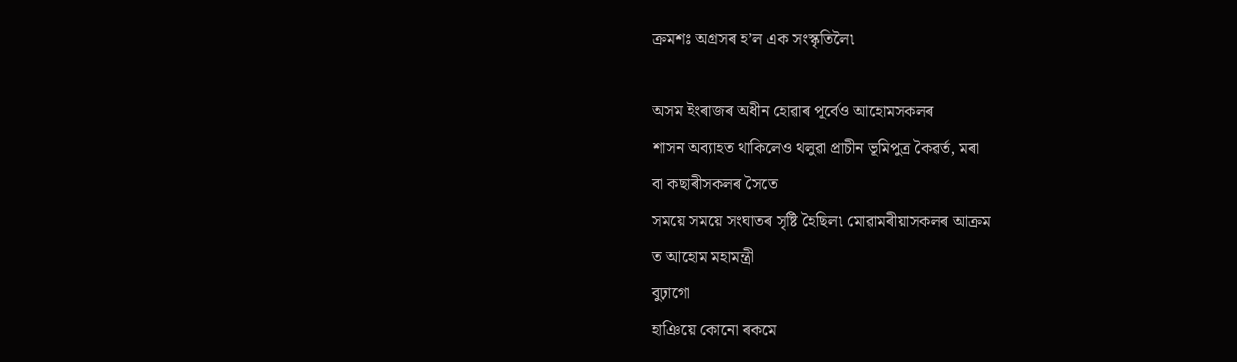ক্ৰমশঃ অগ্ৰসৰ হ’ল এক সংস্কৃতিলৈ৷

অসম ইংৰাজৰ অধীন হোৱাৰ পূৰ্বেও আহোমসকলৰ
শাসন অব্যাহত থাকিলেও থলুৱা প্ৰাচীন ভূমিপুত্ৰ কৈৱৰ্ত, মৰা
বা কছাৰীসকলৰ সৈতে
সময়ে সময়ে সংঘাতৰ সৃষ্টি হৈছিল৷ মোৱামৰীয়াসকলৰ আক্ৰম
ত আহোম মহামন্ত্ৰী
বুঢ়াগো
হাঞিয়ে কোনো ৰকমে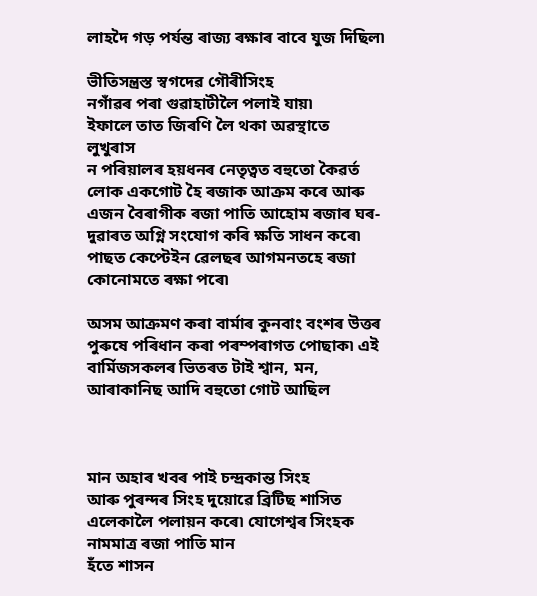লাহদৈ গড় পৰ্যন্ত ৰাজ্য ৰক্ষাৰ বাবে যুজ দিছিল৷

ভীতিসন্ত্ৰস্ত স্বগদেৱ গৌৰীসিংহ
নগাঁৱৰ পৰা গুৱাহাটীলৈ পলাই যায়৷
ইফালে তাত জিৰণি লৈ থকা অৱস্থাতে
লুখুৰাস
ন পৰিয়ালৰ হয়ধনৰ নেতৃত্বত বহুতো কৈৱৰ্ত লোক একগোট হৈ ৰজাক আক্ৰম কৰে আৰু এজন বৈৰাগীক ৰজা পাতি আহোম ৰজাৰ ঘৰ-দুৱাৰত অগ্নি সংযোগ কৰি ক্ষতি সাধন কৰে৷ পাছত কেপ্টেইন ৱেলছৰ আগমনতহে ৰজা কোনোমতে ৰক্ষা পৰে৷

অসম আক্ৰমণ কৰা বাৰ্মাৰ কুনবাং বংশৰ উত্তৰ পুৰুষে পৰিধান কৰা পৰম্পৰাগত পোছাক৷ এই বাৰ্মিজসকলৰ ভিতৰত টাই শ্বান, মন, আৰাকানিছ আদি বহুতো গোট আছিল



মান অহাৰ খবৰ পাই চন্দ্ৰকান্ত সিংহ
আৰু পুৰন্দৰ সিংহ দুয়োৱে ব্ৰিটিছ শাসিত এলেকালৈ পলায়ন কৰে৷ যোগেশ্বৰ সিংহক
নামমাত্ৰ ৰজা পাতি মান
হঁতে শাসন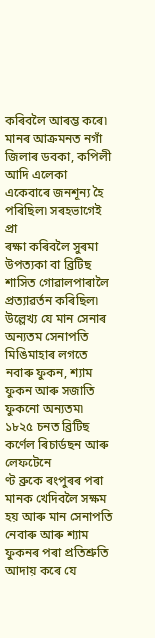কৰিবলৈ আৰম্ভ কৰে৷ মানৰ আক্ৰমনত নগাঁ জিলাৰ ডবকা, কপিলী
আদি এলেকা একেবাৰে জনশূন্য হৈ পৰিছিল৷ সৰহভাগেই প্ৰা
ৰক্ষা কৰিবলৈ সুৰমা
উপত্যকা বা ব্ৰিটিছ শাসিত গোৱালপাৰালৈ প্ৰত্যাৱৰ্তন কৰিছিল৷ উল্লেখ্য যে মান সেনাৰ
অন্যতম সেনাপতি মিঙিমাহাৰ লগতে নবাৰু ফুকন, শ্যাম ফুকন আৰু সজাতি ফুকনো অন্যতম৷
১৮২৫ চনত ব্ৰিটিছ কৰ্ণেল ৰিচাৰ্ডছন আৰু লেফটেনে
ণ্ট ব্ৰুকে ৰংপুৰৰ পৰা
মানক খেদিবলৈ সক্ষম হয় আৰু মান সেনাপতি নেবাৰু আৰু শ্যাম ফুকনৰ পৰা প্ৰতিশ্ৰুতি
আদায় কৰে যে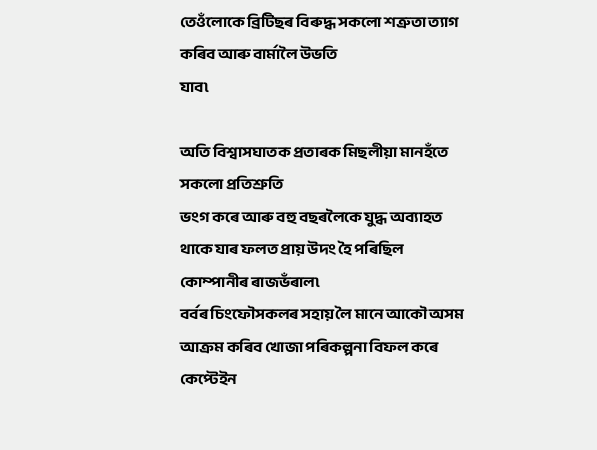তেওঁলোকে ব্ৰিটিছৰ বিৰুদ্ধ সকলো শত্ৰুতা ত্যাগ কৰিব আৰু বাৰ্মালৈ উভতি
যাব৷

অতি বিশ্বাসঘাতক প্ৰতাৰক মিছলীয়া মানহঁতে সকলো প্ৰতিশ্ৰুতি
ভংগ কৰে আৰু বহু বছৰলৈকে যুদ্ধ অব্যাহত থাকে যাৰ ফলত প্ৰায় উদং হৈ পৰিছিল কোম্পানীৰ ৰাজভঁৰাল৷
বৰ্বৰ চিংফৌসকলৰ সহায় লৈ মানে আকৌ অসম আক্ৰম কৰিব খোজা পৰিকল্পনা বিফল কৰে
কেপ্টেইন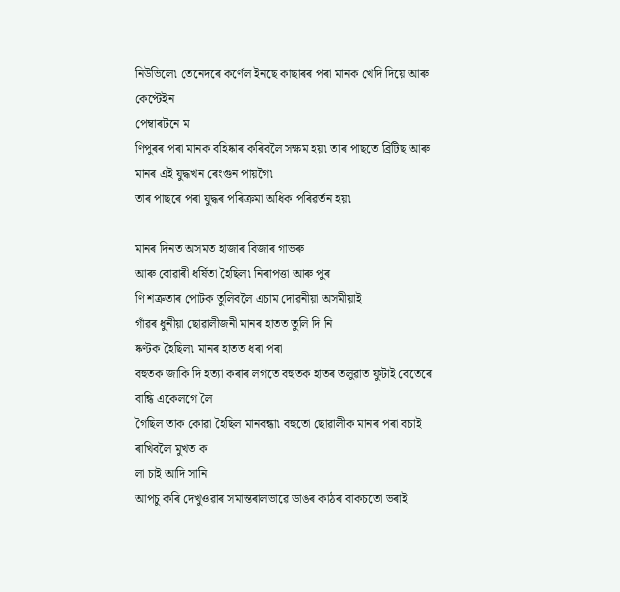নিউভিলে৷ তেনেদৰে কৰ্ণেল ইনছে কাছাৰৰ পৰা মানক খেদি দিয়ে আৰু কেপ্টেইন
পেম্বাৰটনে ম
ণিপুৰৰ পৰা মানক বহিষ্কাৰ কৰিবলৈ সক্ষম হয়৷ তাৰ পাছতে ব্ৰিটিছ আৰু মানৰ এই যুদ্ধখন ৰেংগুন পায়গৈ৷
তাৰ পাছৰে পৰা যুদ্ধৰ পৰিক্ৰমা অধিক পৰিৱৰ্তন হয়৷

মানৰ দিনত অসমত হাজাৰ বিজাৰ গাভৰু
আৰু বোৱাৰী ধৰ্ষিতা হৈছিল৷ নিৰাপত্তা আৰু পুৰ
ণি শত্ৰুতাৰ পোটক তুলিবলৈ এচাম দোৱনীয়া অসমীয়াই
গাঁৱৰ ধুনীয়া ছোৱালীজনী মানৰ হাতত তুলি দি নি
ষ্কণ্টক হৈছিল৷ মানৰ হাতত ধৰা পৰা
বহুতক জাকি দি হত্যা কৰাৰ লগতে বহুতক হাতৰ তলুৱাত ফুটাই বেতেৰে বান্ধি একেলগে লৈ
গৈছিল তাক কোৱা হৈছিল মানবন্ধা৷ বহুতো ছোৱালীক মানৰ পৰা বচাই ৰাখিবলৈ মুখত ক
লা চাই আদি সানি
আপচু কৰি দেখুওৱাৰ সমান্তৰালভাৱে ডাঙৰ কাঠৰ বাকচতো ভৰাই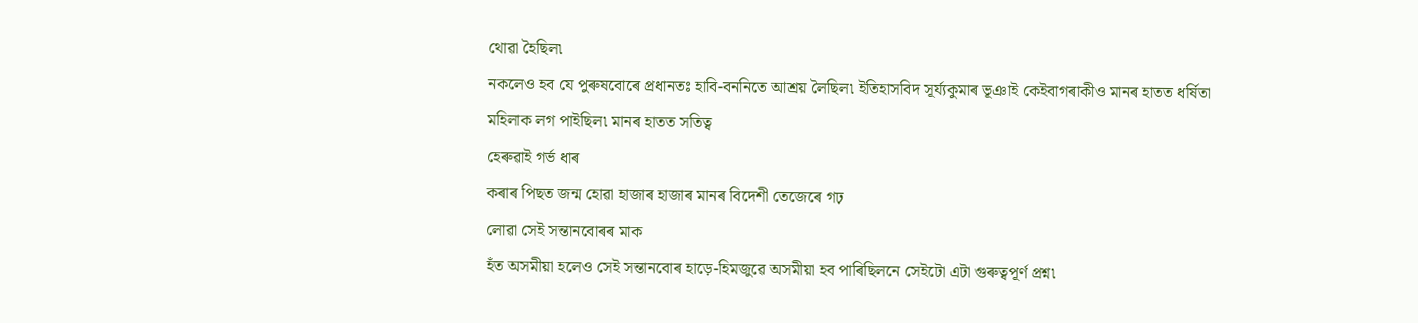থোৱা হৈছিল৷
নকলেও হব যে পুৰুষবোৰে প্ৰধানতঃ হাবি-বননিতে আশ্ৰয় লৈছিল৷ ইতিহাসবিদ সূৰ্য্যকুমাৰ ভূঞাই কেইবাগৰাকীও মানৰ হাতত ধৰ্ষিতা মহিলাক লগ পাইছিল৷ মানৰ হাতত সতিত্ব
হেৰুৱাই গৰ্ভ ধাৰ
কৰাৰ পিছত জন্ম হোৱা হাজাৰ হাজাৰ মানৰ বিদেশী তেজেৰে গঢ়
লোৱা সেই সন্তানবোৰৰ মাক
হঁত অসমীয়া হলেও সেই সন্তানবোৰ হাড়ে-হিমজুৱে অসমীয়া হব পাৰিছিলনে সেইটো এটা গুৰুত্বপূৰ্ণ প্ৰশ্ন৷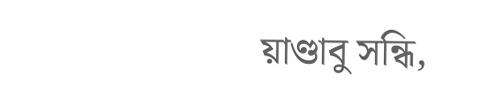য়াণ্ডাবু সন্ধি,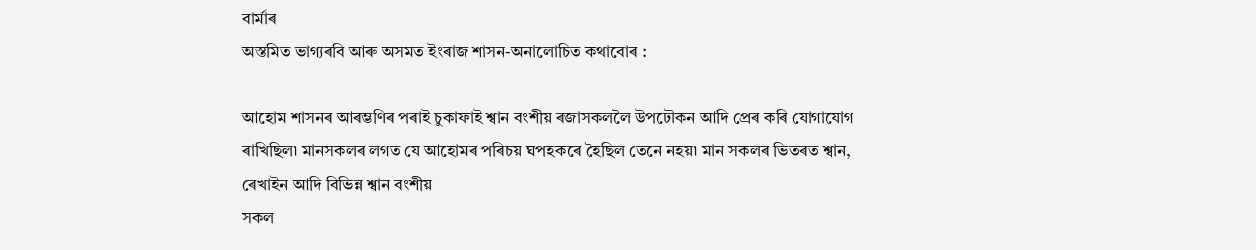বাৰ্মাৰ
অস্তমিত ভাগ্যৰবি আৰু অসমত ইংৰাজ শাসন-অনালোচিত কথাবোৰ :

আহোম শাসনৰ আৰম্ভণিৰ পৰাই চুকাফাই শ্বান বংশীয় ৰজাসকললৈ উপঢৌকন আদি প্ৰেৰ কৰি যোগাযোগ
ৰাখিছিল৷ মানসকলৰ লগত যে আহোমৰ পৰিচয় ঘপহকৰে হৈছিল তেনে নহয়৷ মান সকলৰ ভিতৰত শ্বান,
ৰেখাইন আদি বিভিন্ন শ্বান বংশীয়
সকল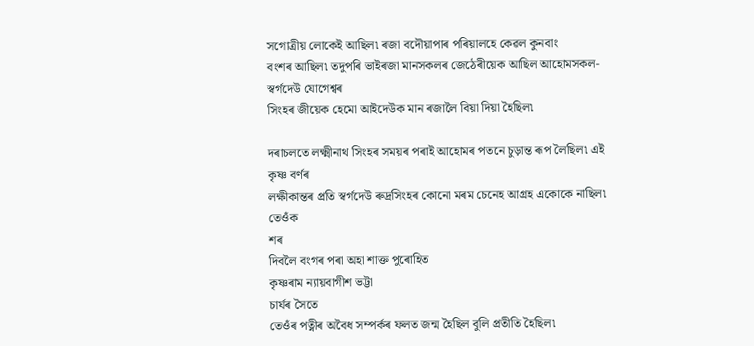সগোত্ৰীয় লোকেই আছিল৷ ৰজা বদৌয়াপাৰ পৰিয়ালহে কেৱল কুনবাং
বংশৰ আছিল৷ তদুপৰি ভাইৰজা মানসকলৰ জেঠেৰীয়েক আছিল আহোমসকল- স্বৰ্গদেউ যোগেশ্বৰ
সিংহৰ জীয়েক হেমো আইদেউক মান ৰজালৈ বিয়া দিয়া হৈছিল৷

দৰাচলতে লক্ষ্মীনাথ সিংহৰ সময়ৰ পৰাই আহোমৰ পতনে চুড়ান্ত ৰূপ লৈছিল৷ এই কৃষ্ণ বৰ্ণৰ
লক্ষীকান্তৰ প্ৰতি স্বৰ্গদেউ ৰুদ্ৰসিংহৰ কোনো মৰম চেনেহ আগ্ৰহ একোকে নাছিল৷ তেওঁক
শৰ
দিবলৈ বংগৰ পৰা অহা শাক্ত পুৰোহিত
কৃষ্ণৰাম ন্যায়বাগীশ ভট্টা
চাৰ্যৰ সৈতে
তেওঁৰ পত্নীৰ অবৈধ সম্পৰ্কৰ ফলত জন্ম হৈছিল বুলি প্ৰতীতি হৈছিল৷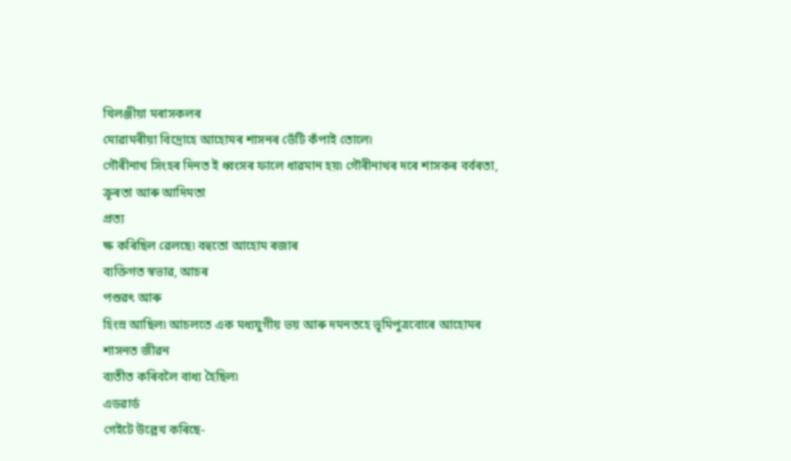খিলঞ্জীয়া মৰাসকলৰ
মোৱামৰীয়া বিদ্ৰোহে আহোমৰ শাসনৰ ভেঁটি কঁপাই তোলে৷
গৌৰীনাথ সিংহৰ দিনত ই ধ্বংসৰ ফালে ধাৱমান হয়৷ গৌৰীনাথৰ দৰে শাসকৰ বৰ্বৰতা, ক্ৰূৰতা আৰু আদিমতা
প্ৰত্য
ক্ষ কৰিছিল ৱেলছে৷ বহুতো আহোম ৰজাৰ
ব্যক্তিগত স্বভাৱ, আচৰ
পশুৱৎ আৰু
হিংস্ৰ আছিল৷ আচলতে এক মধ্যযুগীয় ভয় আৰু দমনতহে ভূমিপুত্ৰবোৰে আহোমৰ শাসনত জীৱন
ব্যতীত কৰিবলৈ বাধ্য হৈছিল৷
এডৱাৰ্ড
গেইটে উল্লেখ কৰিছে-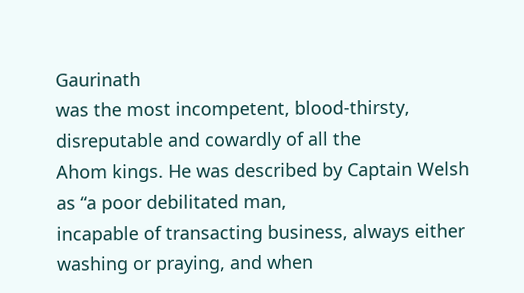Gaurinath
was the most incompetent, blood-thirsty, disreputable and cowardly of all the
Ahom kings. He was described by Captain Welsh as “a poor debilitated man,
incapable of transacting business, always either washing or praying, and when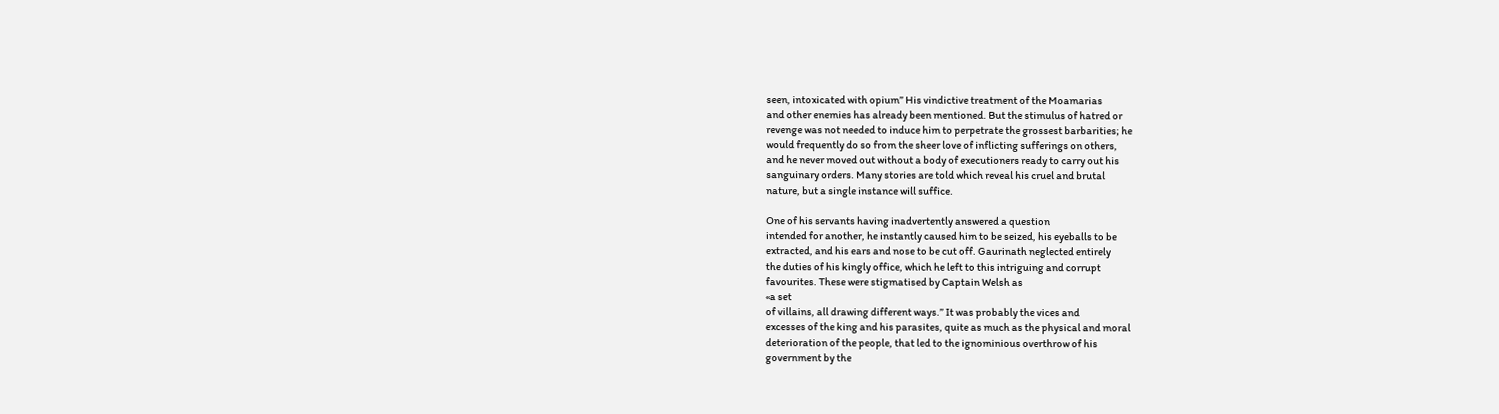seen, intoxicated with opium” His vindictive treatment of the Moamarias
and other enemies has already been mentioned. But the stimulus of hatred or
revenge was not needed to induce him to perpetrate the grossest barbarities; he
would frequently do so from the sheer love of inflicting sufferings on others,
and he never moved out without a body of executioners ready to carry out his
sanguinary orders. Many stories are told which reveal his cruel and brutal
nature, but a single instance will suffice.

One of his servants having inadvertently answered a question
intended for another, he instantly caused him to be seized, his eyeballs to be
extracted, and his ears and nose to be cut off. Gaurinath neglected entirely
the duties of his kingly office, which he left to this intriguing and corrupt
favourites. These were stigmatised by Captain Welsh as
«a set
of villains, all drawing different ways.” It was probably the vices and
excesses of the king and his parasites, quite as much as the physical and moral
deterioration of the people, that led to the ignominious overthrow of his
government by the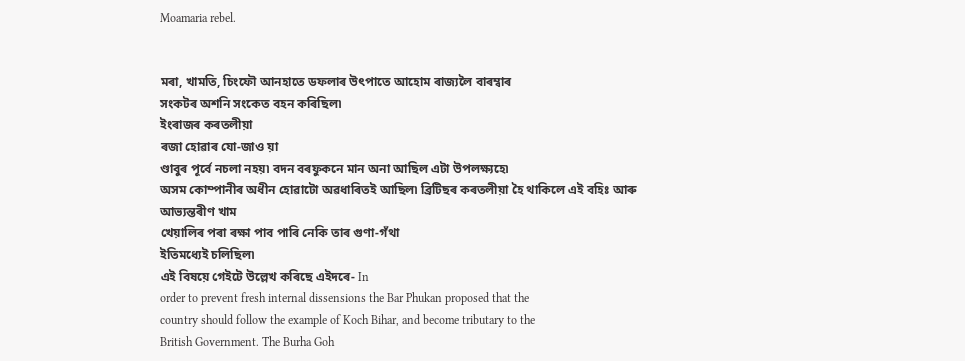Moamaria rebel.


মৰা, খামতি, চিংফৌ আনহাতে ডফলাৰ উৎপাতে আহোম ৰাজ্যলৈ বাৰম্বাৰ
সংকটৰ অশনি সংকেত বহন কৰিছিল৷
ইংৰাজৰ কৰতলীয়া
ৰজা হোৱাৰ যো-জাও য়া
ণ্ডাবুৰ পূৰ্বে নচলা নহয়৷ বদন বৰফুকনে মান অনা আছিল এটা উপলক্ষ্যহে৷
অসম কোম্পানীৰ অধীন হোৱাটো অৱধাৰিতই আছিল৷ ব্ৰিটিছৰ কৰতলীয়া হৈ থাকিলে এই বহিঃ আৰু
আভ্যন্তৰীণ খাম
খেয়ালিৰ পৰা ৰক্ষা পাব পাৰি নেকি তাৰ গুণা-গঁথা
ইতিমধ্যেই চলিছিল৷
এই বিষয়ে গেইটে উল্লেখ কৰিছে এইদৰে- In
order to prevent fresh internal dissensions the Bar Phukan proposed that the
country should follow the example of Koch Bihar, and become tributary to the
British Government. The Burha Goh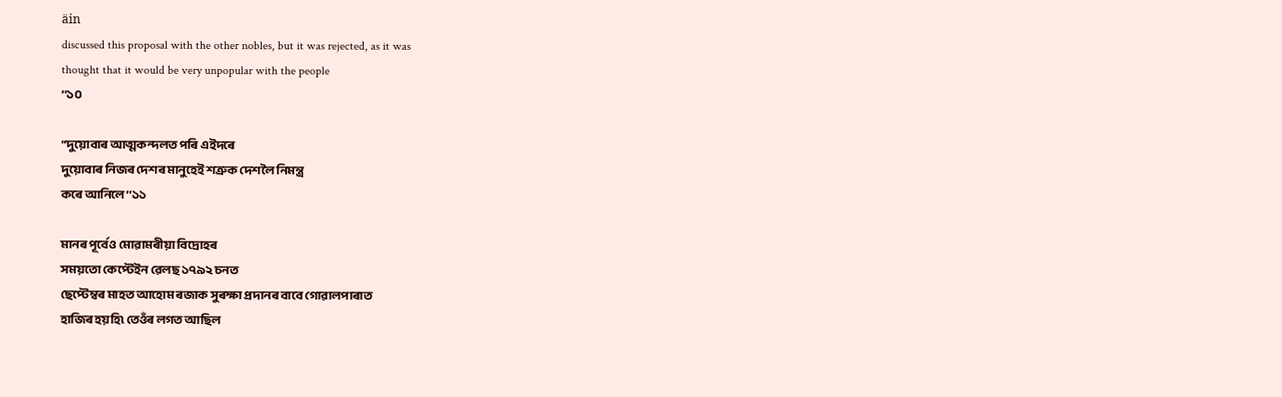äin
discussed this proposal with the other nobles, but it was rejected, as it was
thought that it would be very unpopular with the people
’’১০

“দুয়োবাৰ আত্মকন্দলত পৰি এইদৰে
দুয়োবাৰ নিজৰ দেশৰ মানুহেই শত্ৰুক দেশলৈ নিমন্ত্ৰ
কৰে আনিলে’’১১

মানৰ পূৰ্বেও মোৱামৰীয়া বিদ্ৰোহৰ
সময়তো কেপ্টেইন ৱেলছ ১৭৯২ চনত
ছেপ্টেম্বৰ মাহত আহোম ৰজাক সুৰক্ষা প্ৰদানৰ বাবে গোৱালপাৰাত
হাজিৰ হয়হি৷ তেওঁৰ লগত আছিল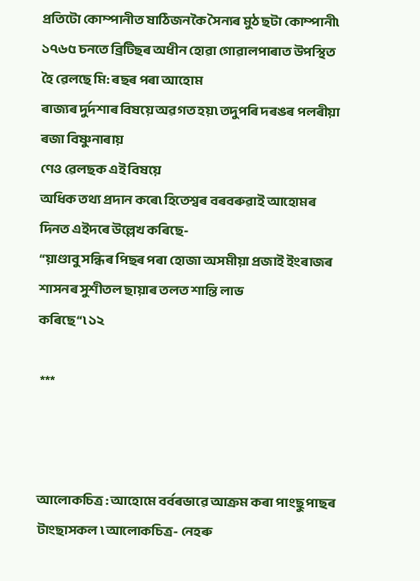প্ৰতিটো কোম্পানীত ষাঠিজনকৈ সৈন্যৰ মুঠ ছটা কোম্পানী৷
১৭৬৫ চনতে ব্ৰিটিছৰ অধীন হোৱা গোৱালপাৰাত উপস্থিত হৈ ৱেলছে মি: ৰছৰ পৰা আহোম
ৰাজ্যৰ দুৰ্দশাৰ বিষয়ে অৱগত হয়৷ তদুপৰি দৰঙৰ পলৰীয়া ৰজা বিষ্ণুনাৰায়
ণেও ৱেলছক এই বিষয়ে
অধিক তথ্য প্ৰদান কৰে৷ হিতেশ্বৰ বৰবৰুৱাই আহোমৰ দিনত এইদৰে উল্লেখ কৰিছে-
“য়াণ্ডাবু সন্ধিৰ পিছৰ পৰা হোজা অসমীয়া প্ৰজাই ইংৰাজৰ শাসনৰ সুশীতল ছায়াৰ তলত শান্তি লাভ
কৰিছে“৷ ১২

 ***



আলোকচিত্ৰ : আহোমে বৰ্বৰভাৱে আক্ৰম কৰা পাংছু পাছৰ টাংছাসকল ৷ আলোকচিত্ৰ- নেহৰু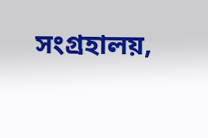সংগ্ৰহালয়,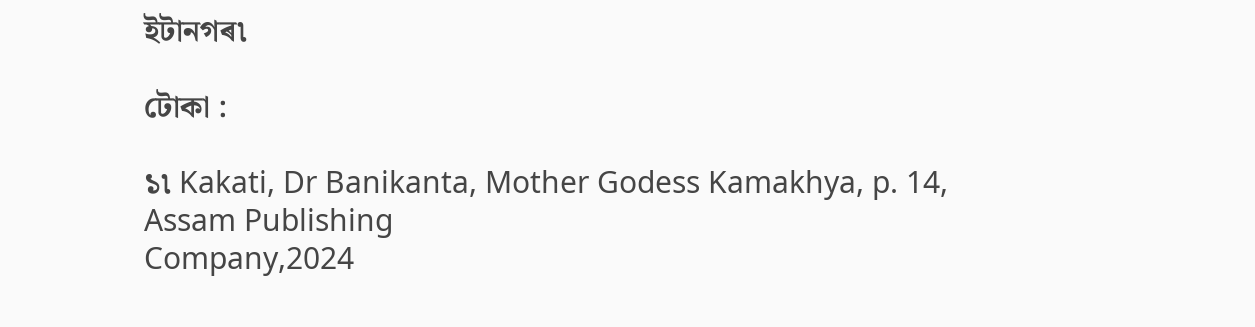ইটানগৰ৷

টোকা :

১৷ Kakati, Dr Banikanta, Mother Godess Kamakhya, p. 14, Assam Publishing
Company,2024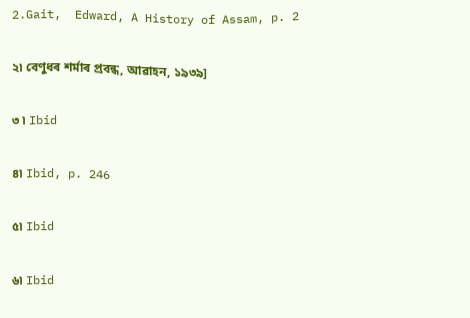2.Gait,  Edward, A History of Assam, p. 2

২৷ বেণুধৰ শৰ্মাৰ প্ৰবন্ধ, আৱাহন, ১৯৩৯]

৩ ৷ Ibid

৪৷ Ibid, p. 246

৫৷ Ibid

৬৷ Ibid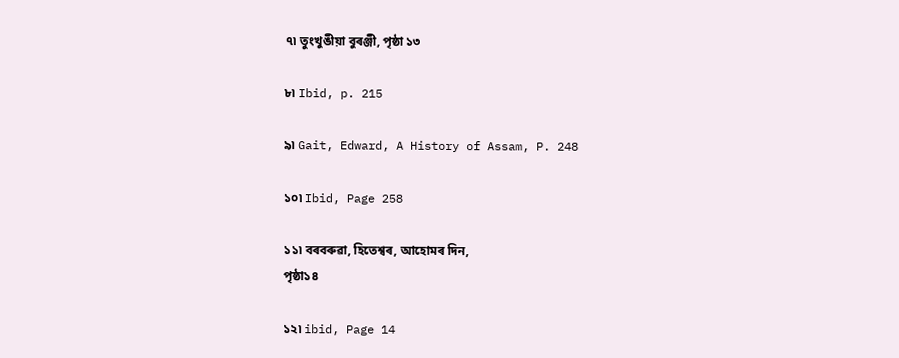৭৷ তুংখুঙীয়া বুৰঞ্জী, পৃষ্ঠা ১৩

৮৷ Ibid, p. 215

৯৷ Gait, Edward, A History of Assam, P. 248

১০৷ Ibid, Page 258

১১৷ বৰবৰুৱা, হিতেশ্বৰ, আহোমৰ দিন,
পৃষ্ঠা১৪

১২৷ ibid, Page 14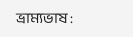ভ্ৰাম্যভাষ :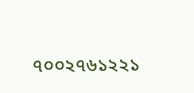৭০০২৭৬১২২১